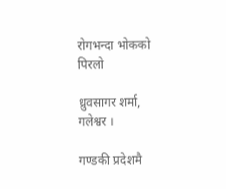रोगभन्दा भोकको पिरलो

ध्रुवसागर शर्मा, गलेश्वर ।

गण्डकी प्रदेशमै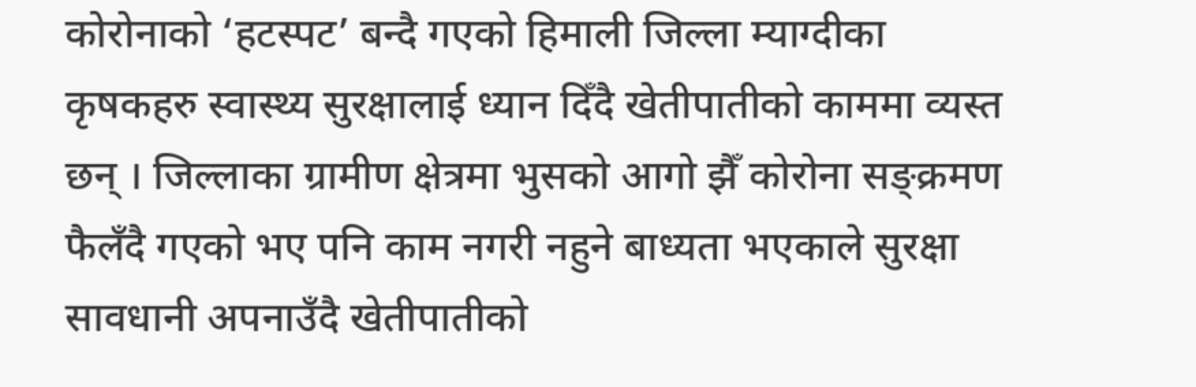कोरोनाको ‘हटस्पट’ बन्दै गएको हिमाली जिल्ला म्याग्दीका कृषकहरु स्वास्थ्य सुरक्षालाई ध्यान दिँदै खेतीपातीको काममा व्यस्त छन् । जिल्लाका ग्रामीण क्षेत्रमा भुसको आगो झैँ कोरोना सङ्क्रमण फैलँदै गएको भए पनि काम नगरी नहुने बाध्यता भएकाले सुरक्षा सावधानी अपनाउँदै खेतीपातीको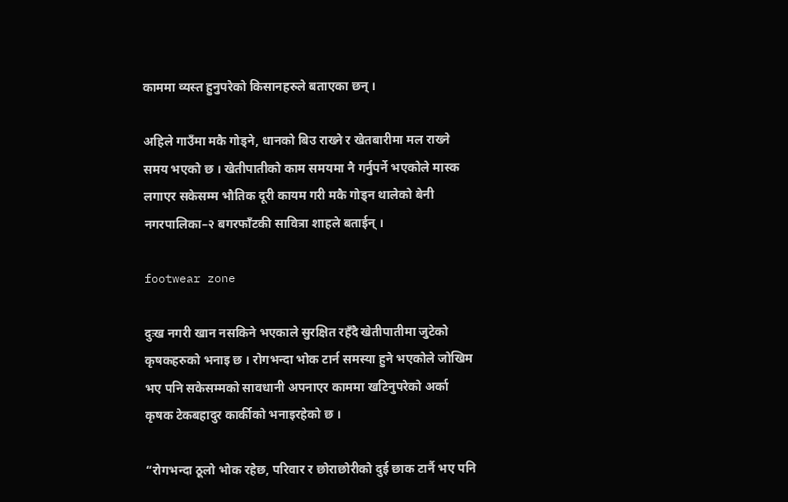काममा व्यस्त हुनुपरेको किसानहरुले बताएका छन् ।

अहिले गाउँमा मकै गोड्ने, धानको बिउ राख्ने र खेतबारीमा मल राख्ने समय भएको छ । खेतीपातीको काम समयमा नै गर्नुपर्ने भएकोले मास्क लगाएर सकेसम्म भौतिक दूरी कायम गरी मकै गोड्न थालेको बेनी नगरपालिका–२ बगरफाँटकी सावित्रा शाहले बताईन् ।

footwear zone

दुःख नगरी खान नसकिने भएकाले सुरक्षित रहँदै खेतीपातीमा जुटेको कृषकहरुको भनाइ छ । रोगभन्दा भोक टार्न समस्या हुने भएकोले जोखिम भए पनि सकेसम्मको सावधानी अपनाएर काममा खटिनुपरेको अर्का कृषक टेकबहादुर कार्कीको भनाइरहेको छ ।

“रोगभन्दा ठूलो भोक रहेछ, परिवार र छोराछोरीको दुई छाक टार्नै भए पनि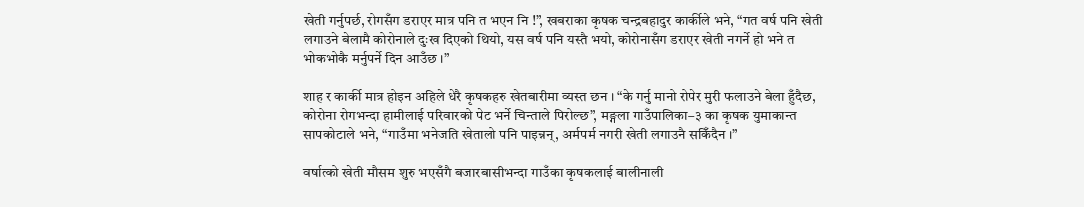खेती गर्नुपर्छ, रोगसँग डराएर मात्र पनि त भएन नि !”, खबराका कृषक चन्द्रबहादुर कार्कीले भने, “गत वर्ष पनि खेती लगाउने बेलामै कोरोनाले दुःख दिएको थियो, यस वर्ष पनि यस्तै भयो, कोरोनासँग डराएर खेती नगर्ने हो भने त भोकभोकै मर्नुपर्ने दिन आउँछ ।”

शाह र कार्की मात्र होइन अहिले धेरै कृषकहरु खेतबारीमा व्यस्त छन । “के गर्नु मानो रोपेर मुरी फलाउने बेला हुँदैछ, कोरोना रोगभन्दा हामीलाई परिवारको पेट भर्ने चिन्ताले पिरोल्छ”, मङ्गला गाउँपालिका–३ का कृषक युमाकान्त सापकोटाले भने, “गाउँमा भनेजति खेतालो पनि पाइन्नन्, अर्मपर्म नगरी खेती लगाउनै सकिँदैन ।”

वर्षात्को खेती मौसम शुरु भएसँगै बजारबासीभन्दा गाउँका कृषकलाई बालीनाली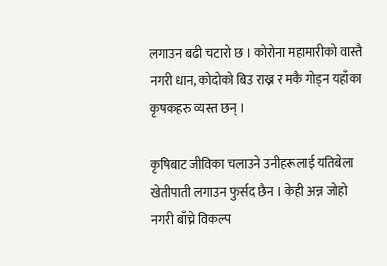लगाउन बढी चटारो छ । कोरोना महामारीको वास्तै नगरी धान, कोदोको बिउ राख्न र मकै गोड्न यहाँका कृषकहरु व्यस्त छन् ।

कृषिबाट जीविका चलाउने उनीहरूलाई यतिबेला खेतीपाती लगाउन फुर्सद छैन । केही अन्न जोहो नगरी बाँच्ने विकल्प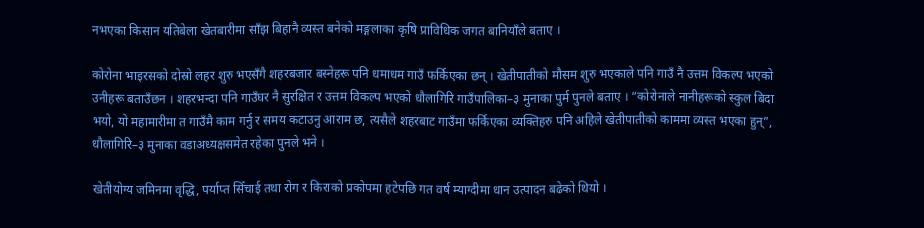नभएका किसान यतिबेला खेतबारीमा साँझ बिहानै व्यस्त बनेको मङ्गलाका कृषि प्राविधिक जगत बानियाँले बताए ।

कोरोना भाइरसको दोस्रो लहर शुरु भएसँगै शहरबजार बस्नेहरू पनि धमाधम गाउँ फर्किएका छन् । खेतीपातीको मौसम शुरु भएकाले पनि गाउँ नै उत्तम विकल्प भएको उनीहरू बताउँछन । शहरभन्दा पनि गाउँघर नै सुरक्षित र उत्तम विकल्प भएको धौलागिरि गाउँपालिका–३ मुनाका पुर्म पुनले बताए । “कोरोनाले नानीहरूको स्कुल बिदा भयो, यो महामारीमा त गाउँमै काम गर्नु र समय कटाउनु आराम छ, त्यसैले शहरबाट गाउँमा फर्किएका व्यक्तिहरु पनि अहिले खेतीपातीको काममा व्यस्त भएका हुन्”, धौलागिरि–३ मुनाका वडाअध्यक्षसमेत रहेका पुनले भने ।

खेतीयोग्य जमिनमा वृद्धि, पर्याप्त सिँचाई तथा रोग र किराको प्रकोपमा हटेपछि गत वर्ष म्याग्दीमा धान उत्पादन बढेको थियो ।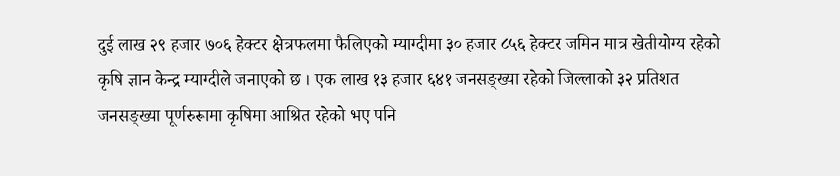दुई लाख २९ हजार ७०६ हेक्टर क्षेत्रफलमा फैलिएको म्याग्दीमा ३० हजार ८५६ हेक्टर जमिन मात्र खेतीयोग्य रहेको कृषि ज्ञान केन्द्र म्याग्दीले जनाएको छ । एक लाख १३ हजार ६४१ जनसङ्ख्या रहेको जिल्लाको ३२ प्रतिशत जनसङ्ख्या पूर्णरुरूामा कृषिमा आश्रित रहेको भए पनि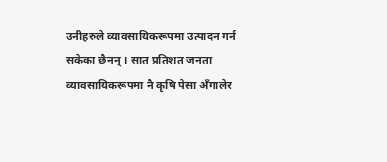उनीहरुले व्यावसायिकरूपमा उत्पादन गर्न सकेका छैनन् । सात प्रतिशत जनता व्यावसायिकरूपमा नै कृषि पेसा अँगालेर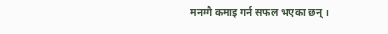मनग्गै कमाइ गर्न सफल भएका छन् ।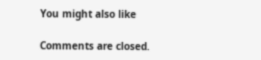You might also like

Comments are closed.